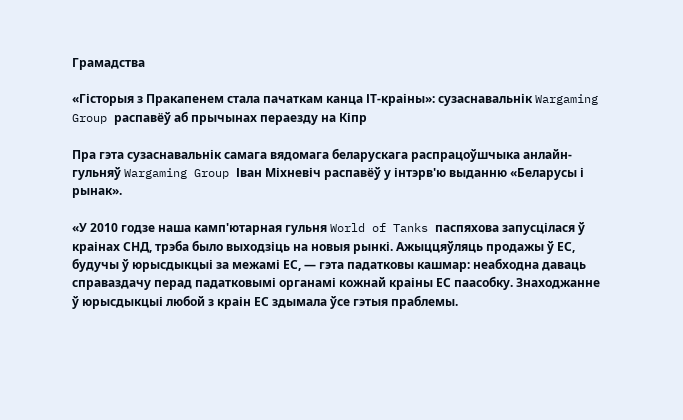Грамадства

«Гісторыя з Пракапенем стала пачаткам канца ІТ-краіны»: сузаснавальнік Wargaming Group распавёў аб прычынах пераезду на Кіпр

Пра гэта сузаснавальнік самага вядомага беларускага распрацоўшчыка анлайн-гульняў Wargaming Group Іван Міхневіч распавёў у інтэрв'ю выданню «Беларусы і рынак».

«У 2010 годзе наша камп'ютарная гульня World of Tanks паспяхова запусцілася ў краінах СНД, трэба было выходзіць на новыя рынкі. Ажыццяўляць продажы ў ЕС, будучы ў юрысдыкцыі за межамі ЕС, — гэта падатковы кашмар: неабходна даваць справаздачу перад падатковымі органамі кожнай краіны ЕС паасобку. Знаходжанне ў юрысдыкцыі любой з краін ЕС здымала ўсе гэтыя праблемы.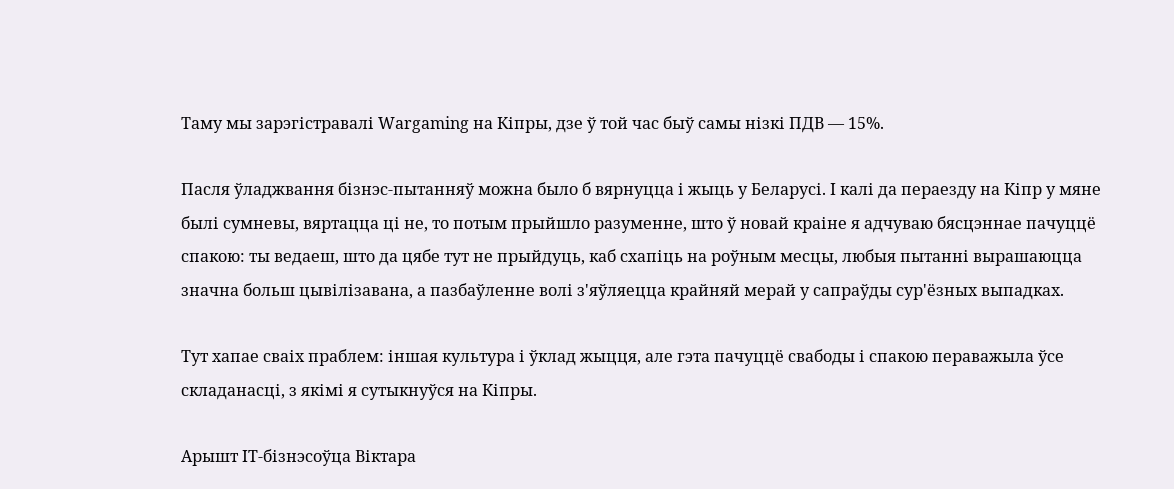Таму мы зарэгістравалі Wargaming на Кіпры, дзе ў той час быў самы нізкі ПДВ — 15%.

Пасля ўладжвання бізнэс-пытанняў можна было б вярнуцца і жыць у Беларусі. І калі да пераезду на Кіпр у мяне былі сумневы, вяртацца ці не, то потым прыйшло разуменне, што ў новай краіне я адчуваю бясцэннае пачуццё спакою: ты ведаеш, што да цябе тут не прыйдуць, каб схапіць на роўным месцы, любыя пытанні вырашаюцца значна больш цывілізавана, а пазбаўленне волі з'яўляецца крайняй мерай у сапраўды сур'ёзных выпадках.

Тут хапае сваіх праблем: іншая культура і ўклад жыцця, але гэта пачуццё свабоды і спакою пераважыла ўсе складанасці, з якімі я сутыкнуўся на Кіпры.

Арышт IT-бізнэсоўца Віктара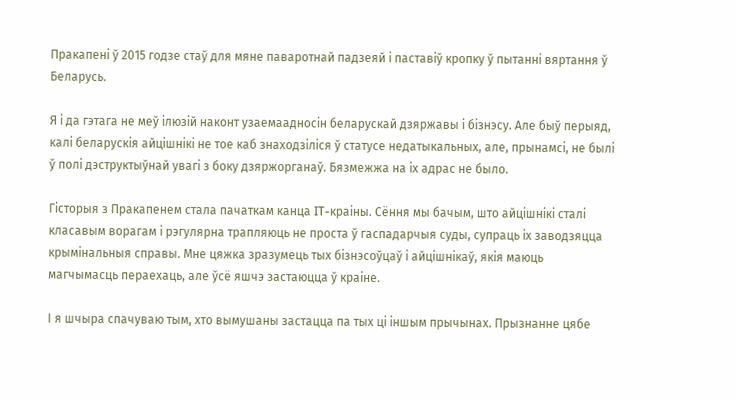Пракапені ў 2015 годзе стаў для мяне паваротнай падзеяй і паставіў кропку ў пытанні вяртання ў Беларусь.

Я і да гэтага не меў ілюзій наконт узаемаадносін беларускай дзяржавы і бізнэсу. Але быў перыяд, калі беларускія айцішнікі не тое каб знаходзіліся ў статусе недатыкальных, але, прынамсі, не былі ў полі дэструктыўнай увагі з боку дзяржорганаў. Бязмежжа на іх адрас не было.

Гісторыя з Пракапенем стала пачаткам канца IT-краіны. Сёння мы бачым, што айцішнікі сталі класавым ворагам і рэгулярна трапляюць не проста ў гаспадарчыя суды, супраць іх заводзяцца крымінальныя справы. Мне цяжка зразумець тых бізнэсоўцаў і айцішнікаў, якія маюць магчымасць пераехаць, але ўсё яшчэ застаюцца ў краіне.

І я шчыра спачуваю тым, хто вымушаны застацца па тых ці іншым прычынах. Прызнанне цябе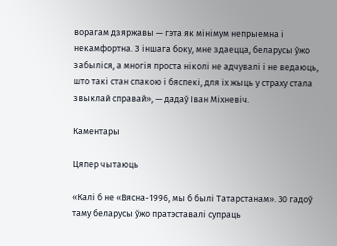ворагам дзяржавы — гэта як мінімум непрыемна і некамфортна. З іншага боку, мне здаецца, беларусы ўжо забыліся, а многія проста ніколі не адчувалі і не ведаюць, што такі стан спакою і бяспекі, для іх жыць у страху стала звыклай справай», — дадаў Іван Міхневіч.

Каментары

Цяпер чытаюць

«Калі б не «Вясна-1996, мы б былі Татарстанам». 30 гадоў таму беларусы ўжо пратэставалі супраць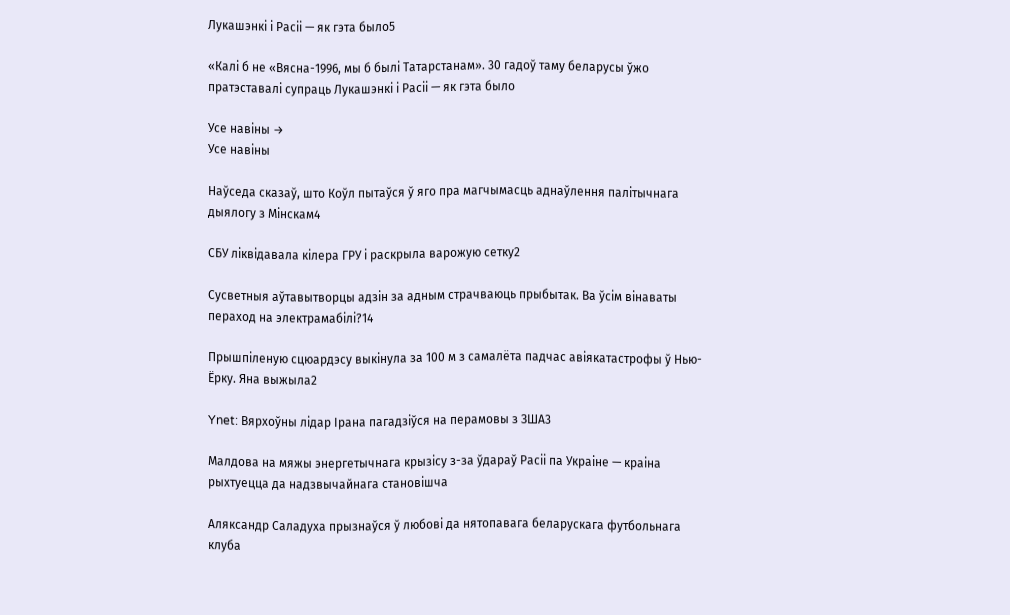Лукашэнкі і Расіі — як гэта было5

«Калі б не «Вясна-1996, мы б былі Татарстанам». 30 гадоў таму беларусы ўжо пратэставалі супраць Лукашэнкі і Расіі — як гэта было

Усе навіны →
Усе навіны

Наўседа сказаў, што Коўл пытаўся ў яго пра магчымасць аднаўлення палітычнага дыялогу з Мінскам4

СБУ ліквідавала кілера ГРУ і раскрыла варожую сетку2

Сусветныя аўтавытворцы адзін за адным страчваюць прыбытак. Ва ўсім вінаваты пераход на электрамабілі?14

Прышпіленую сцюардэсу выкінула за 100 м з самалёта падчас авіякатастрофы ў Нью-Ёрку. Яна выжыла2

Ynet: Вярхоўны лідар Ірана пагадзіўся на перамовы з ЗША3

Малдова на мяжы энергетычнага крызісу з-за ўдараў Расіі па Украіне — краіна рыхтуецца да надзвычайнага становішча

Аляксандр Саладуха прызнаўся ў любові да нятопавага беларускага футбольнага клуба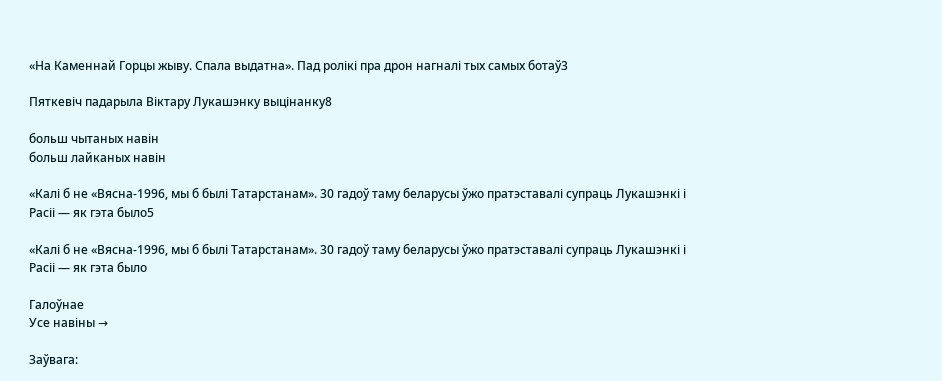«На Каменнай Горцы жыву. Спала выдатна». Пад ролікі пра дрон нагналі тых самых ботаў3

Пяткевіч падарыла Віктару Лукашэнку выцінанку8

больш чытаных навін
больш лайканых навін

«Калі б не «Вясна-1996, мы б былі Татарстанам». 30 гадоў таму беларусы ўжо пратэставалі супраць Лукашэнкі і Расіі — як гэта было5

«Калі б не «Вясна-1996, мы б былі Татарстанам». 30 гадоў таму беларусы ўжо пратэставалі супраць Лукашэнкі і Расіі — як гэта было

Галоўнае
Усе навіны →

Заўвага: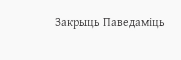Закрыць Паведаміць